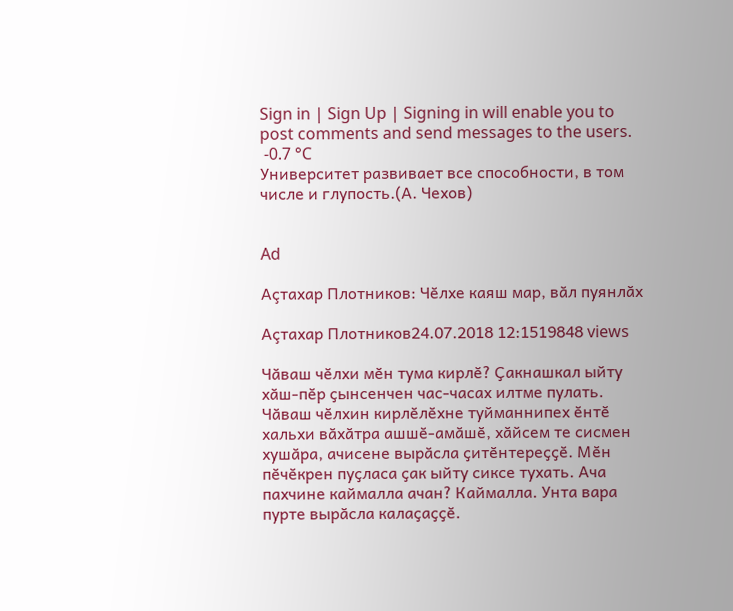Sign in | Sign Up | Signing in will enable you to post comments and send messages to the users.
 -0.7 °C
Университет развивает все способности, в том числе и глупость.(А. Чехов)


Ad

Аçтахар Плотников: Чӗлхе каяш мар, вӑл пуянлӑх

Аçтахар Плотников24.07.2018 12:1519848 views

Чӑваш чӗлхи мӗн тума кирлӗ? Ҫакнашкал ыйту хӑш-пӗр ҫынсенчен час-часах илтме пулать. Чӑваш чӗлхин кирлӗлӗхне туйманнипех ӗнтӗ хальхи вӑхӑтра ашшӗ-амӑшӗ, хӑйсем те сисмен хушӑра, ачисене вырӑсла ҫитӗнтереҫҫӗ. Мӗн пӗчӗкрен пуҫласа ҫак ыйту сиксе тухать. Ача пахчине каймалла ачан? Каймалла. Унта вара пурте вырӑсла калаҫаҫҫӗ.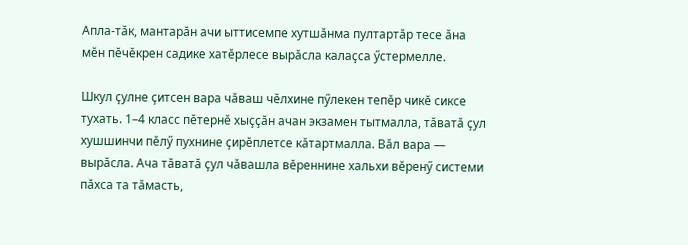Апла-тӑк, мантарӑн ачи ыттисемпе хутшӑнма пултартӑр тесе ӑна мӗн пӗчӗкрен садике хатӗрлесе вырӑсла калаҫса ӳстермелле.

Шкул ҫулне ҫитсен вара чӑваш чӗлхине пӳлекен тепӗр чикӗ сиксе тухать. 1–4 класс пӗтернӗ хыҫҫӑн ачан экзамен тытмалла, тӑватӑ ҫул хушшинчи пӗлӳ пухнине ҫирӗплетсе кӑтартмалла. Вӑл вара — вырӑсла. Ача тӑватӑ ҫул чӑвашла вӗреннине хальхи вӗренӳ системи пӑхса та тӑмасть,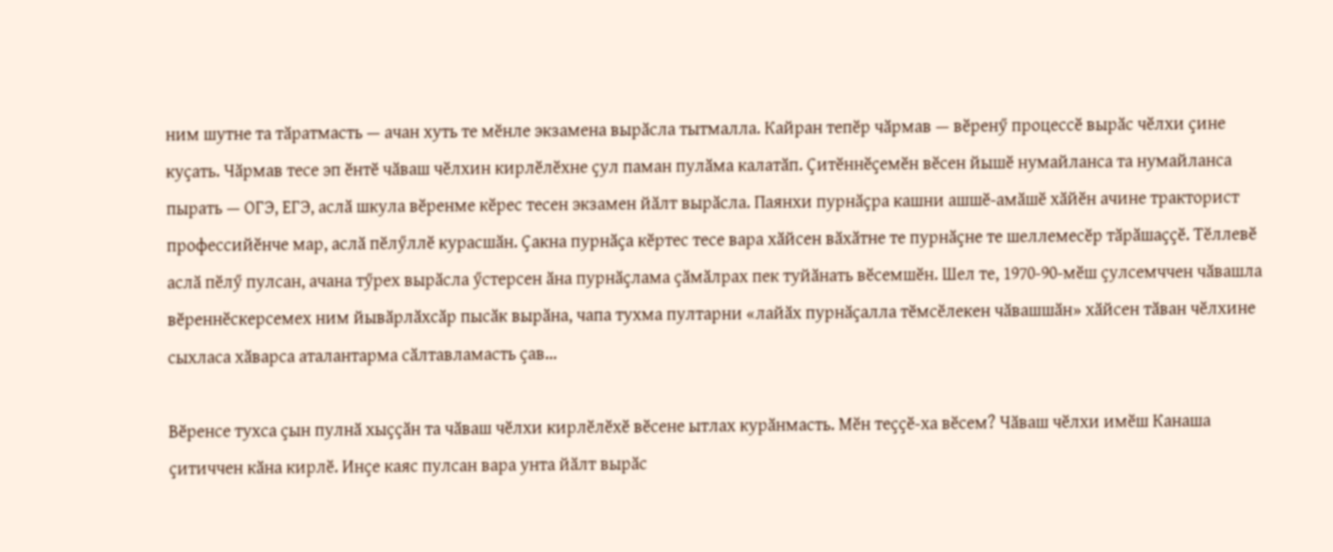ним шутне та тӑратмасть — ачан хуть те мӗнле экзамена вырӑсла тытмалла. Кайран тепӗр чӑрмав — вӗренӳ процессӗ вырӑс чӗлхи ҫине куҫать. Чӑрмав тесе эп ӗнтӗ чӑваш чӗлхин кирлӗлӗхне ҫул паман пулӑма калатӑп. Ҫитӗннӗҫемӗн вӗсен йышӗ нумайланса та нумайланса пырать — ОГЭ, ЕГЭ, аслӑ шкула вӗренме кӗрес тесен экзамен йӑлт вырӑсла. Паянхи пурнӑҫра кашни ашшӗ-амӑшӗ хӑйӗн ачине тракторист профессийӗнче мар, аслӑ пӗлӳллӗ курасшӑн. Ҫакна пурнӑҫа кӗртес тесе вара хӑйсен вӑхӑтне те пурнӑҫне те шеллемесӗр тӑрӑшаҫҫӗ. Тӗллевӗ аслӑ пӗлӳ пулсан, ачана тӳрех вырӑсла ӳстерсен ӑна пурнӑҫлама ҫӑмӑлрах пек туйӑнать вӗсемшӗн. Шел те, 1970-90-мӗш ҫулсемччен чӑвашла вӗреннӗскерсемех ним йывӑрлӑхсӑр пысӑк вырӑна, чапа тухма пултарни «лайӑх пурнӑҫалла тӗмсӗлекен чӑвашшӑн» хӑйсен тӑван чӗлхине сыхласа хӑварса аталантарма сӑлтавламасть ҫав...

Вӗренсе тухса ҫын пулнӑ хыҫҫӑн та чӑваш чӗлхи кирлӗлӗхӗ вӗсене ытлах курӑнмасть. Мӗн теҫҫӗ-ха вӗсем? Чӑваш чӗлхи имӗш Канаша ҫитиччен кӑна кирлӗ. Инҫе каяс пулсан вара унта йӑлт вырӑс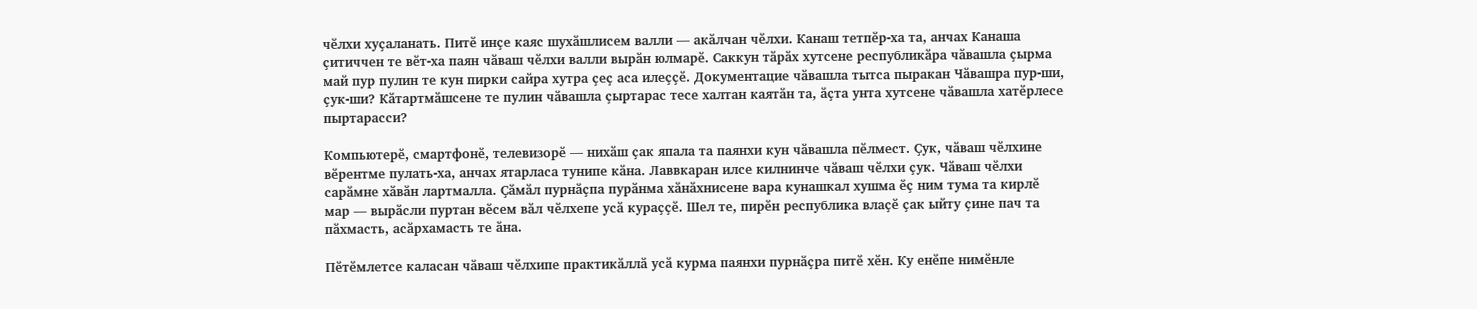чӗлхи хуҫаланать. Питӗ инҫе каяс шухӑшлисем валли — акӑлчан чӗлхи. Канаш тетпӗр-ха та, анчах Канаша ҫитиччен те вӗт-ха паян чӑваш чӗлхи валли вырӑн юлмарӗ. Саккун тӑрӑх хутсене республикӑра чӑвашла ҫырма май пур пулин те кун пирки сайра хутра ҫеҫ аса илеҫҫӗ. Документацие чӑвашла тытса пыракан Чӑвашра пур-ши, ҫук-ши? Кӑтартмӑшсене те пулин чӑвашла ҫыртарас тесе халтан каятӑн та, ӑҫта унта хутсене чӑвашла хатӗрлесе пыртарасси?

Компьютерӗ, смартфонӗ, телевизорӗ — нихӑш ҫак япала та паянхи кун чӑвашла пӗлмест. Ҫук, чӑваш чӗлхине вӗрентме пулать-ха, анчах ятарласа тунипе кӑна. Лаввкаран илсе килнинче чӑваш чӗлхи ҫук. Чӑваш чӗлхи сарӑмне хӑвӑн лартмалла. Ҫӑмӑл пурнӑҫпа пурӑнма хӑнӑхнисене вара кунашкал хушма ӗҫ ним тума та кирлӗ мар — вырӑсли пуртан вӗсем вӑл чӗлхепе усӑ кураҫҫӗ. Шел те, пирӗн республика влаҫӗ ҫак ыйту ҫине пач та пӑхмасть, асӑрхамасть те ӑна.

Пӗтӗмлетсе каласан чӑваш чӗлхипе практикӑллӑ усӑ курма паянхи пурнӑҫра питӗ хӗн. Ку енӗпе нимӗнле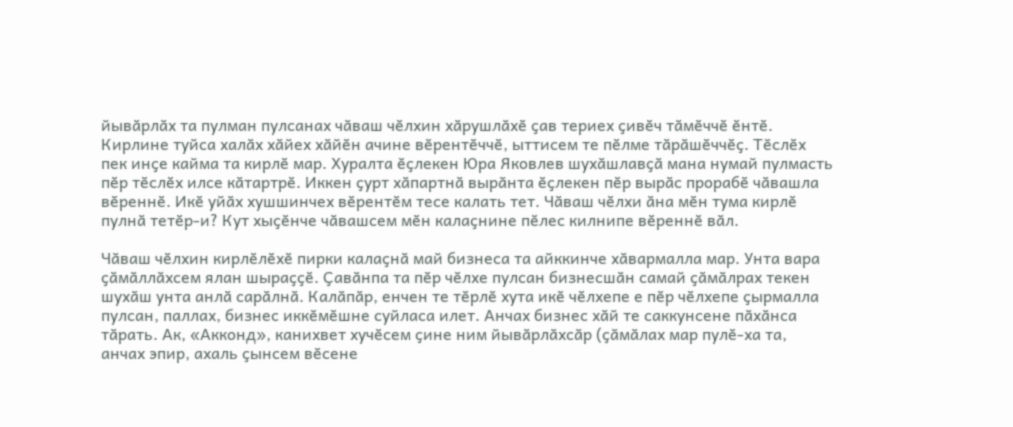йывӑрлӑх та пулман пулсанах чӑваш чӗлхин хӑрушлӑхӗ ҫав териех ҫивӗч тӑмӗччӗ ӗнтӗ. Кирлине туйса халӑх хӑйех хӑйӗн ачине вӗрентӗччӗ, ыттисем те пӗлме тӑрӑшӗччӗҫ. Тӗслӗх пек инҫе кайма та кирлӗ мар. Хуралта ӗҫлекен Юра Яковлев шухӑшлавҫӑ мана нумай пулмасть пӗр тӗслӗх илсе кӑтартрӗ. Иккен ҫурт хӑпартнӑ вырӑнта ӗҫлекен пӗр вырӑс прорабӗ чӑвашла вӗреннӗ. Икӗ уйӑх хушшинчех вӗрентӗм тесе калать тет. Чӑваш чӗлхи ӑна мӗн тума кирлӗ пулнӑ тетӗр-и? Кут хыҫӗнче чӑвашсем мӗн калаҫнине пӗлес килнипе вӗреннӗ вӑл.

Чӑваш чӗлхин кирлӗлӗхӗ пирки калаҫнӑ май бизнеса та айккинче хӑвармалла мар. Унта вара ҫӑмӑллӑхсем ялан шыраҫҫӗ. Ҫавӑнпа та пӗр чӗлхе пулсан бизнесшӑн самай ҫӑмӑлрах текен шухӑш унта анлӑ сарӑлнӑ. Калӑпӑр, енчен те тӗрлӗ хута икӗ чӗлхепе е пӗр чӗлхепе ҫырмалла пулсан, паллах, бизнес иккӗмӗшне суйласа илет. Анчах бизнес хӑй те саккунсене пӑхӑнса тӑрать. Ак, «Акконд», канихвет хучӗсем ҫине ним йывӑрлӑхсӑр (ҫӑмӑлах мар пулӗ-ха та, анчах эпир, ахаль ҫынсем вӗсене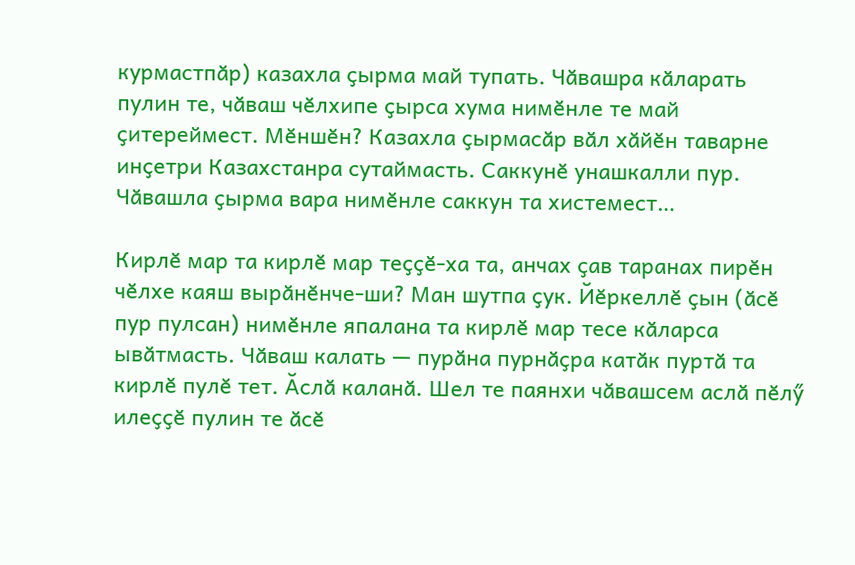курмастпӑр) казахла ҫырма май тупать. Чӑвашра кӑларать пулин те, чӑваш чӗлхипе ҫырса хума нимӗнле те май ҫитереймест. Мӗншӗн? Казахла ҫырмасӑр вӑл хӑйӗн таварне инҫетри Казахстанра сутаймасть. Саккунӗ унашкалли пур. Чӑвашла ҫырма вара нимӗнле саккун та хистемест…

Кирлӗ мар та кирлӗ мар теҫҫӗ-ха та, анчах ҫав таранах пирӗн чӗлхе каяш вырӑнӗнче-ши? Ман шутпа ҫук. Йӗркеллӗ ҫын (ӑсӗ пур пулсан) нимӗнле япалана та кирлӗ мар тесе кӑларса ывӑтмасть. Чӑваш калать — пурӑна пурнӑҫра катӑк пуртӑ та кирлӗ пулӗ тет. Ӑслӑ каланӑ. Шел те паянхи чӑвашсем аслӑ пӗлӳ илеҫҫӗ пулин те ӑсӗ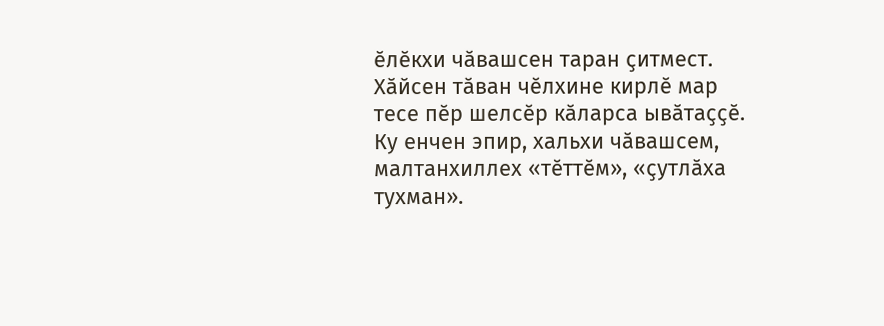ӗлӗкхи чӑвашсен таран ҫитмест. Хӑйсен тӑван чӗлхине кирлӗ мар тесе пӗр шелсӗр кӑларса ывӑтаҫҫӗ. Ку енчен эпир, хальхи чӑвашсем, малтанхиллех «тӗттӗм», «ҫутлӑха тухман».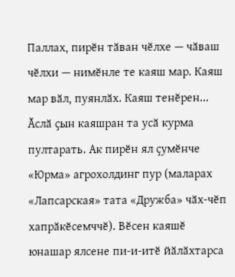Паллах, пирӗн тӑван чӗлхе — чӑваш чӗлхи — нимӗнле те каяш мар. Каяш мар вӑл, пуянлӑх. Каяш тенӗрен... Ӑслӑ ҫын каяшран та усӑ курма пултарать. Ак пирӗн ял ҫумӗнче «Юрма» агрохолдинг пур (маларах «Лапсарская» тата «Дружба» чӑх-чӗп хапрӑкӗсемччӗ). Вӗсен каяшӗ юнашар ялсене пи-и-итӗ йӑлӑхтарса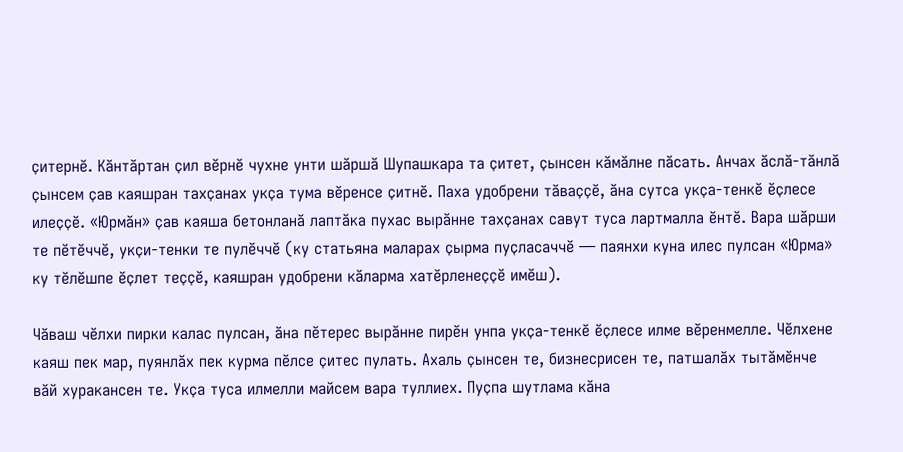ҫитернӗ. Кӑнтӑртан ҫил вӗрнӗ чухне унти шӑршӑ Шупашкара та ҫитет, ҫынсен кӑмӑлне пӑсать. Анчах ӑслӑ-тӑнлӑ ҫынсем ҫав каяшран тахҫанах укҫа тума вӗренсе ҫитнӗ. Паха удобрени тӑваҫҫӗ, ӑна сутса укҫа-тенкӗ ӗҫлесе илеҫҫӗ. «Юрмӑн» ҫав каяша бетонланӑ лаптӑка пухас вырӑнне тахҫанах савут туса лартмалла ӗнтӗ. Вара шӑрши те пӗтӗччӗ, укҫи-тенки те пулӗччӗ (ку статьяна маларах ҫырма пуҫласаччӗ — паянхи куна илес пулсан «Юрма» ку тӗлӗшпе ӗҫлет теҫҫӗ, каяшран удобрени кӑларма хатӗрленеҫҫӗ имӗш).

Чӑваш чӗлхи пирки калас пулсан, ӑна пӗтерес вырӑнне пирӗн унпа укҫа-тенкӗ ӗҫлесе илме вӗренмелле. Чӗлхене каяш пек мар, пуянлӑх пек курма пӗлсе ҫитес пулать. Ахаль ҫынсен те, бизнесрисен те, патшалӑх тытӑмӗнче вӑй хуракансен те. Укҫа туса илмелли майсем вара туллиех. Пуҫпа шутлама кӑна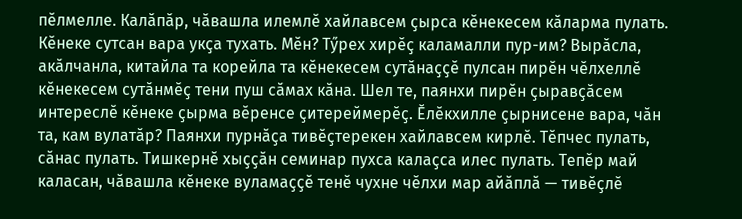пӗлмелле. Калӑпӑр, чӑвашла илемлӗ хайлавсем ҫырса кӗнекесем кӑларма пулать. Кӗнеке сутсан вара укҫа тухать. Мӗн? Тӳрех хирӗҫ каламалли пур-им? Вырӑсла, акӑлчанла, китайла та корейла та кӗнекесем сутӑнаҫҫӗ пулсан пирӗн чӗлхеллӗ кӗнекесем сутӑнмӗҫ тени пуш сӑмах кӑна. Шел те, паянхи пирӗн ҫыравҫӑсем интереслӗ кӗнеке ҫырма вӗренсе ҫитереймерӗҫ. Ӗлӗкхилле ҫырнисене вара, чӑн та, кам вулатӑр? Паянхи пурнӑҫа тивӗҫтерекен хайлавсем кирлӗ. Тӗпчес пулать, сӑнас пулать. Тишкернӗ хыҫҫӑн семинар пухса калаҫса илес пулать. Тепӗр май каласан, чӑвашла кӗнеке вуламаҫҫӗ тенӗ чухне чӗлхи мар айӑплӑ — тивӗҫлӗ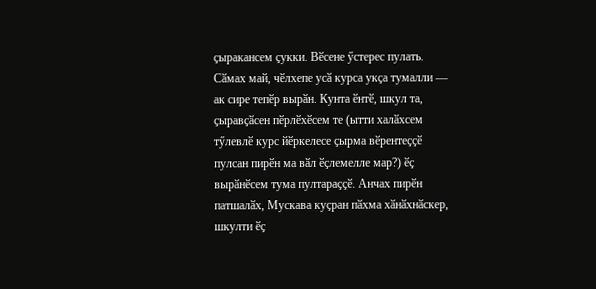ҫыракансем ҫукки. Вӗсене ӳстерес пулать. Сӑмах май, чӗлхепе усӑ курса укҫа тумалли — ак сире тепӗр вырӑн. Кунта ӗнтӗ, шкул та, ҫыравҫӑсен пӗрлӗхӗсем те (ытти халӑхсем тӳлевлӗ курс йӗркелесе ҫырма вӗрентеҫҫӗ пулсан пирӗн ма вӑл ӗҫлемелле мар?) ӗҫ вырӑнӗсем тума пултараҫҫӗ. Анчах пирӗн патшалӑх, Мускава куҫран пӑхма хӑнӑхнӑскер, шкулти ӗҫ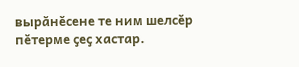вырӑнӗсене те ним шелсӗр пӗтерме ҫеҫ хастар.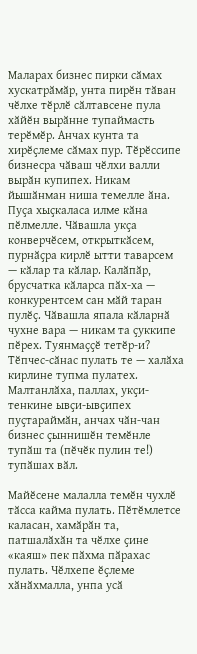Маларах бизнес пирки сӑмах хускатрӑмӑр, унта пирӗн тӑван чӗлхе тӗрлӗ сӑлтавсене пула хӑйӗн вырӑнне тупаймасть терӗмӗр. Анчах кунта та хирӗҫлеме сӑмах пур. Тӗрӗссипе бизнесра чӑваш чӗлхи валли вырӑн купипех. Никам йышӑнман ниша темелле ӑна. Пуҫа хыҫкаласа илме кӑна пӗлмелле. Чӑвашла укҫа конверчӗсем, открыткӑсем, пурнӑҫра кирлӗ ытти таварсем — кӑлар та кӑлар. Калӑпӑр, брусчатка кӑларса пӑх-ха — конкурентсем сан мӑй таран пулӗҫ. Чӑвашла япала кӑларнӑ чухне вара — никам та ҫуккипе пӗрех. Туянмаҫҫӗ тетӗр-и? Тӗпчес-сӑнас пулать те — халӑха кирлине тупма пулатех. Малтанлӑха, паллах, укҫи-тенкине ывҫи-ывҫипех пуҫтараймӑн, анчах чӑн-чан бизнес ҫыннишӗн темӗнле тупӑш та (пӗчӗк пулин те!) тупӑшах вӑл.

Майӗсене малалла темӗн чухлӗ тӑсса кайма пулать. Пӗтӗмлетсе каласан, хамӑрӑн та, патшалӑхӑн та чӗлхе ҫине «каяш» пек пӑхма пӑрахас пулать. Чӗлхепе ӗҫлеме хӑнӑхмалла, унпа усӑ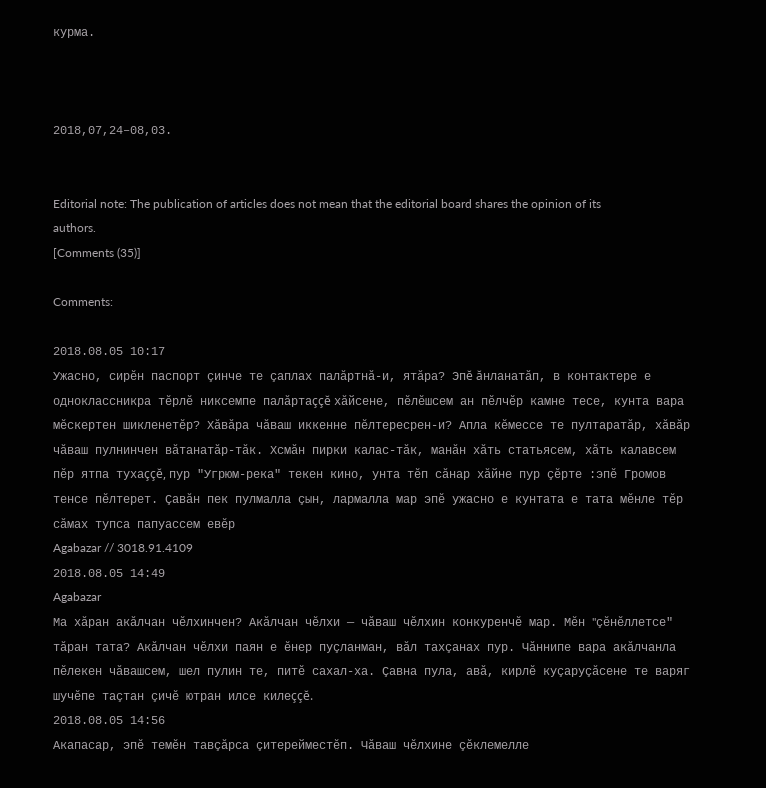курма.



2018,07,24–08,03.


Editorial note: The publication of articles does not mean that the editorial board shares the opinion of its authors.
[Comments (35)]

Comments:

2018.08.05 10:17
Ужасно, сирĕн паспорт çинче те çаплах палăртнă-и, ятăра? Эпĕ ăнланатăп, в контактере е одноклассникра тĕрлĕ никсемпе палăртаççĕ хăйсене, пĕлĕшсем ан пĕлчĕр камне тесе, кунта вара мĕскертен шикленетĕр? Хăвăра чăваш иккенне пĕлтересрен-и? Апла кĕмессе те пултаратăр, хăвăр чăваш пулнинчен вăтанатăр-тăк. Хсмăн пирки калас-тăк, манăн хăть статьясем, хăть калавсем пĕр ятпа тухаççĕ, пур "Угрюм-река" текен кино, унта тĕп сăнар хăйне пур çĕрте :эпĕ Громов тенсе пĕлтерет. Çавăн пек пулмалла çын, лармалла мар эпĕ ужасно е кунтата е тата мĕнле тĕр сăмах тупса папуассем евĕр
Agabazar // 3018.91.4109
2018.08.05 14:49
Agabazar
Ма хăран акăлчан чĕлхинчен? Акăлчан чĕлхи — чăваш чĕлхин конкуренчĕ мар. Мĕн "çĕнĕллетсе" тăран тата? Акăлчан чĕлхи паян е ĕнер пуçланман, вăл тахçанах пур. Чăннипе вара акăлчанла пĕлекен чăвашсем, шел пулин те, питĕ сахал-ха. Çавна пула, авă, кирлĕ куçаруçăсене те варяг шучĕпе таçтан çичĕ ютран илсе килеççĕ.
2018.08.05 14:56
Акапасар, эпĕ темĕн тавçăрса çитерейместĕп. Чăваш чĕлхине çĕклемелле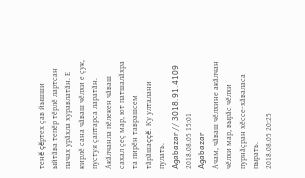тенĕ çĕртех çав йышши ыйтăва тепĕр тĕрлĕ лартсан пачах урăхла хуравлатăн. Е кирлĕ сана чăваш чĕлхи е çук, пустуя çаптарса ларатăн. Акăлчанла пĕлекен чăваш сахал çеç мар, ют патшалăхра та пирĕн таврашсем тăрăшаççĕ. Ку улталани пулать.
Agabazar // 3018.91.4109
2018.08.05 15:01
Agabazar
Ачам, чăваш чĕлхине акăлчан чĕлхи мар, вырăс чĕлхи пурнăçран хĕссе-хăваласа пырать.
2018.08.05 20:25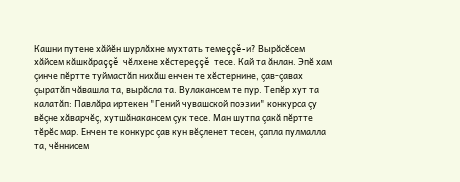Кашни путене хăйĕн шурлăхне мухтать темеççĕ-и? Вырăсĕсем хăйсем кăшкăраççĕ чĕлхене хĕстереççĕ тесе. Кай та ăнлан. Эпĕ хам çинче пĕртте туймастăп нихăш енчен те хĕстернине, çав-çавах çыратăп чăвашла та, вырăсла та. Вулакансем те пур. Тепĕр хут та калатăп: Павлăра иртекен "Гений чувашской поэзии" конкурса çу вĕçне хăварчĕç, хутшăнакансем çук тесе. Ман шутпа çакă пĕртте тĕрĕс мар. Енчен те конкурс çав кун вĕçленет тесен, çапла пулмалла та, чĕннисем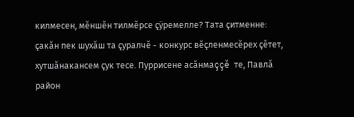килмесен, мĕншĕн тилмĕрсе çÿремелле? Тата çитменне: çакăн пек шухăш та çуралчĕ - конкурс вĕçленмесĕрех çĕтет, хутшăнакансем çук тесе. Пуррисене асăнмаççĕ те, Павлă район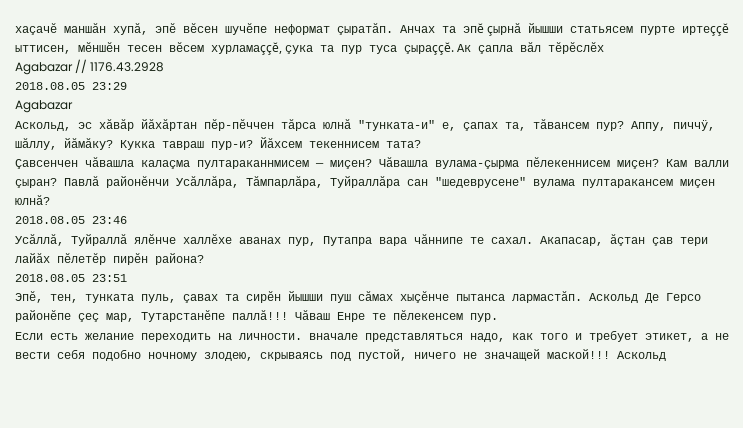хаçачĕ маншăн хупă, эпĕ вĕсен шучĕпе неформат çыратăп. Анчах та эпĕ çырнă йышши статьясем пурте иртеççĕ ыттисен, мĕншĕн тесен вĕсем хурламаççĕ, çука та пур туса çыраççĕ. Ак çапла вăл тĕрĕслĕх
Agabazar // 1176.43.2928
2018.08.05 23:29
Agabazar
Аскольд, эс хăвăр йăхăртан пĕр-пĕччен тăрса юлнă "тунката-и" е, çапах та, тăвансем пур? Аппу, пиччÿ, шăллу, йăмăку? Кукка тавраш пур-и? Йăхсем текеннисем тата?
Çавсенчен чăвашла калаçма пултараканнмисем — миçен? Чăвашла вулама-çырма пĕлекеннисем миçен? Кам валли çыран? Павлă районĕнчи Усăллăра, Тăмпарлăра, Туйраллăра сан "шедеврусене" вулама пултаракансем миçен юлнă?
2018.08.05 23:46
Усăллă, Туйраллă ялĕнче халлĕхе аванах пур, Путапра вара чăннипе те сахал. Акапасар, ăçтан çав тери лайăх пĕлетĕр пирĕн района?
2018.08.05 23:51
Эпĕ, тен, тунката пуль, çавах та сирĕн йышши пуш сăмах хыçĕнче пытанса лармастăп. Аскольд Де Герсо районĕпе çеç мар, Тутарстанĕпе паллă!!! Чăваш Енре те пĕлекенсем пур.
Если есть желание переходить на личности. вначале представляться надо, как того и требует этикет, а не вести себя подобно ночному злодею, скрываясь под пустой, ничего не значащей маской!!! Аскольд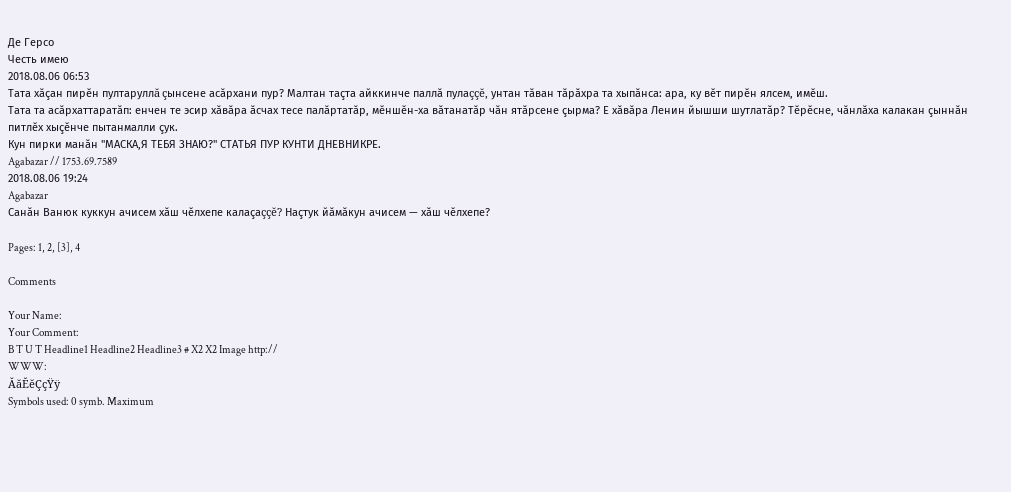Де Герсо
Честь имею
2018.08.06 06:53
Тата хăçан пирĕн пултаруллă çынсене асăрхани пур? Малтан таçта айккинче паллă пулаççĕ, унтан тăван тăрăхра та хыпăнса: ара, ку вĕт пирĕн ялсем, имĕш.
Тата та асăрхаттаратăп: енчен те эсир хăвăра ăсчах тесе палăртатăр, мĕншĕн-ха вăтанатăр чăн ятăрсене çырма? Е хăвăра Ленин йышши шутлатăр? Тĕрĕсне, чăнлăха калакан çыннăн питлĕх хыçĕнче пытанмалли çук.
Кун пирки манăн "МАСКА,Я ТЕБЯ ЗНАЮ?" СТАТЬЯ ПУР КУНТИ ДНЕВНИКРЕ.
Agabazar // 1753.69.7589
2018.08.06 19:24
Agabazar
Санăн Ванюк куккун ачисем хăш чĕлхепе калаçаççĕ? Наçтук йăмăкун ачисем — хăш чĕлхепе?

Pages: 1, 2, [3], 4

Comments

Your Name:
Your Comment:
B T U T Headline1 Headline2 Headline3 # X2 X2 Image http://
WWW:
ĂăĔĕÇçŸÿ
Symbols used: 0 symb. Maximum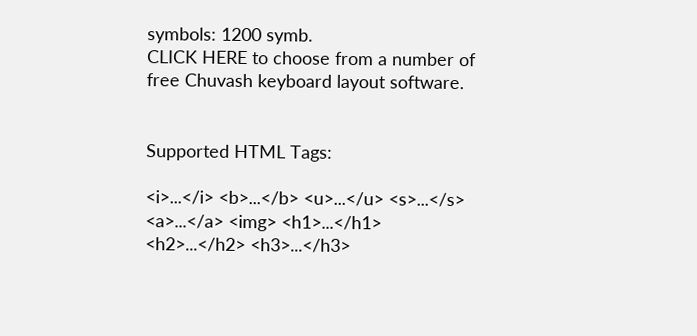symbols: 1200 symb.
CLICK HERE to choose from a number of free Chuvash keyboard layout software.


Supported HTML Tags:

<i>...</i> <b>...</b> <u>...</u> <s>...</s> <a>...</a> <img> <h1>...</h1> <h2>...</h2> <h3>...</h3>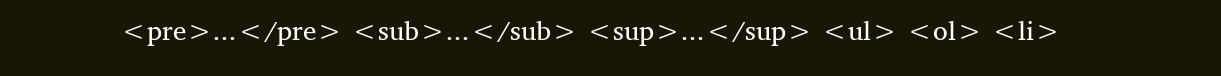<pre>...</pre> <sub>...</sub> <sup>...</sup> <ul> <ol> <li>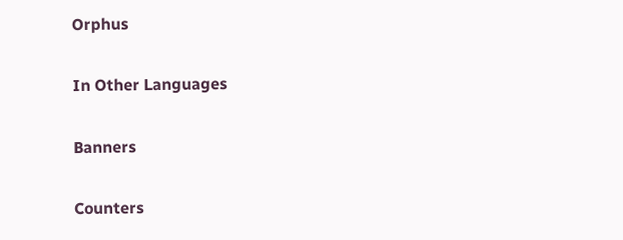Orphus

In Other Languages

Banners

Counters